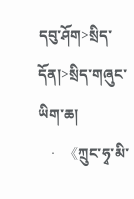དབུ་ཤོག>སྲིད་དོན།>སྲིད་གཞུང་ཡིག་ཆ།
  • 《ཀྲུང་ཧྭ་མི་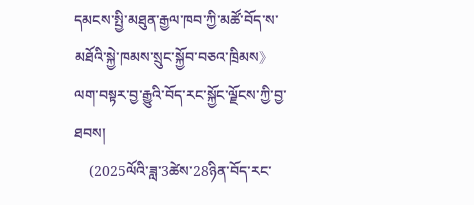དམངས་སྤྱི་མཐུན་རྒྱལ་ཁབ་ཀྱི་མཚོ་བོད་ས་མཐོའི་སྐྱེ་ཁམས་སྲུང་སྐྱོབ་བཅའ་ཁྲིམས》ལག་བསྟར་བྱ་རྒྱུའི་བོད་རང་སྐྱོང་ལྗོངས་ཀྱི་བྱ་ཐབས།
    (2025ལོའི་ཟླ་3ཚེས་28ཉིན་བོད་རང་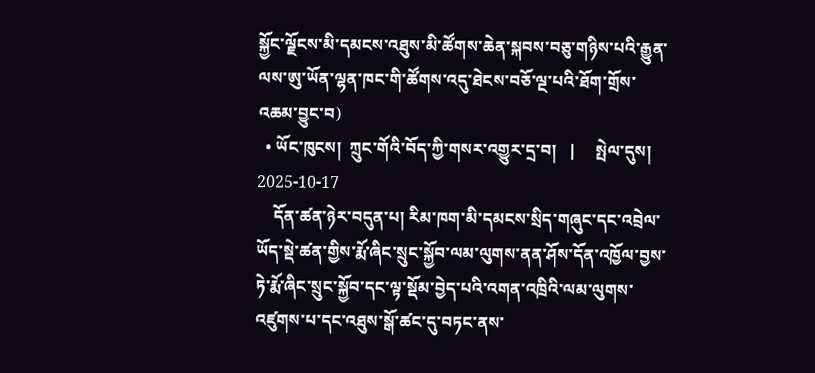སྐྱོང་ལྗོངས་མི་དམངས་འཐུས་མི་ཚོགས་ཆེན་སྐབས་བཅུ་གཉིས་པའི་རྒྱུན་ལས་ཨུ་ཡོན་ལྷན་ཁང་གི་ཚོགས་འདུ་ཐེངས་བཅོ་ལྔ་པའི་ཐོག་གྲོས་འཆམ་བྱུང་བ)
  • ཡོང་ཁུངས།  ཀྲུང་གོའི་བོད་ཀྱི་གསར་འགྱུར་དྲ་བ།   |     སྤེལ་དུས།  2025-10-17
    དོན་ཚན་ཉེར་བདུན་པ། རིམ་ཁག་མི་དམངས་སྲིད་གཞུང་དང་འབྲེལ་ཡོད་སྡེ་ཚན་གྱིས་རྨོ་ཞིང་སྲུང་སྐྱོབ་ལམ་ལུགས་ནན་ཤོས་དོན་འཁྱོལ་བྱས་ཏེ་རྨོ་ཞིང་སྲུང་སྐྱོབ་དང་ལྟ་སྡོམ་བྱེད་པའི་འགན་འཁྲིའི་ལམ་ལུགས་འཛུགས་པ་དང་འཐུས་སྒོ་ཚང་དུ་བཏང་ནས་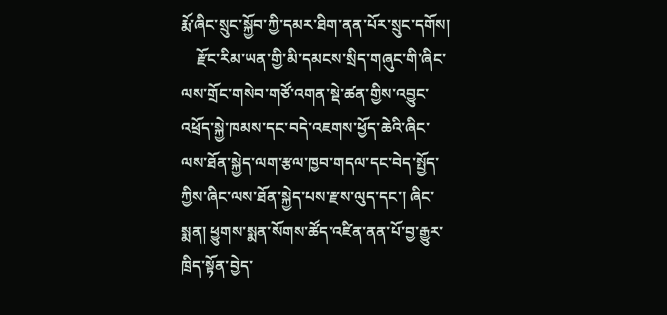རྨོ་ཞིང་སྲུང་སྐྱོབ་ཀྱི་དམར་ཐིག་ནན་པོར་སྲུང་དགོས།
    རྫོང་རིམ་ཡན་གྱི་མི་དམངས་སྲིད་གཞུང་གི་ཞིང་ལས་གྲོང་གསེབ་གཙོ་འགན་སྡེ་ཚན་གྱིས་འབྱུང་འཕྲོད་སྐྱེ་ཁམས་དང་བདེ་འཇགས་ཕྱོད་ཆེའི་ཞིང་ལས་ཐོན་སྐྱེད་ལག་རྩལ་ཁྱབ་གདལ་དང་བེད་སྤྱོད་ཀྱིས་ཞིང་ལས་ཐོན་སྐྱེད་པས་རྫས་ལུད་དང་། ཞིང་སྨན། ཕྱུགས་སྨན་སོགས་ཚོད་འཛིན་ནན་པོ་བྱ་རྒྱུར་ཁྲིད་སྟོན་བྱེད་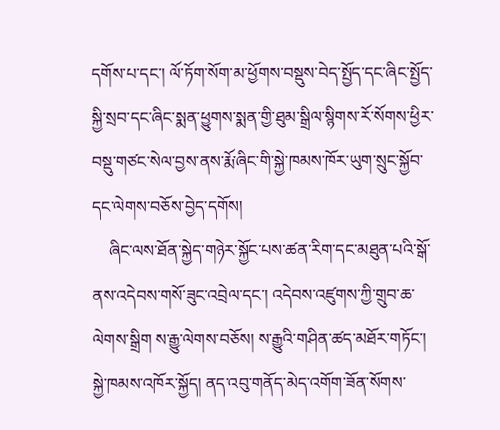དགོས་པ་དང་། ལོ་ཏོག་སོག་མ་ཕྱོགས་བསྡུས་བེད་སྤྱོད་དང་ཞིང་སྤྱོད་སྐྱི་སྲབ་དང་ཞིང་སྨན་ཕྱུགས་སྨན་གྱི་ཐུམ་སྒྲིལ་སྙིགས་རོ་སོགས་ཕྱིར་བསྡུ་གཙང་སེལ་བྱས་ནས་རྨོ་ཞིང་གི་སྐྱེ་ཁམས་ཁོར་ཡུག་སྲུང་སྐྱོབ་དང་ལེགས་བཅོས་བྱེད་དགོས།
    ཞིང་ལས་ཐོན་སྐྱེད་གཉེར་སྐྱོང་པས་ཚན་རིག་དང་མཐུན་པའི་སྒོ་ནས་འདེབས་གསོ་ཟུང་འབྲེལ་དང་། འདེབས་འཛུགས་ཀྱི་གྲུབ་ཆ་ལེགས་སྒྲིག ས་རྒྱུ་ལེགས་བཅོས། ས་རྒྱུའི་གཤིན་ཚད་མཐོར་གཏོང་། སྐྱེ་ཁམས་འཁོར་སྐྱོད། ནད་འབུ་གནོད་མེད་འགོག་ཟོན་སོགས་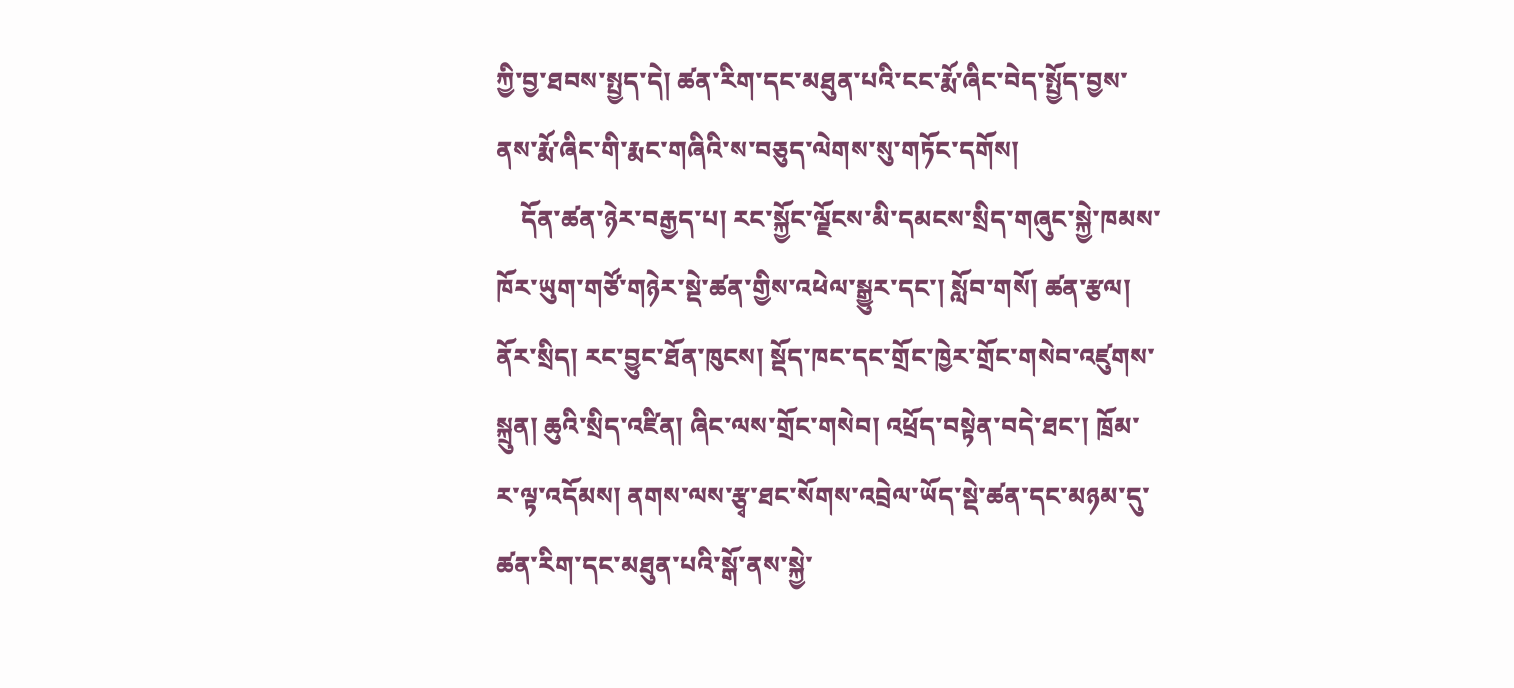ཀྱི་བྱ་ཐབས་སྤྱད་དེ། ཚན་རིག་དང་མཐུན་པའི་ངང་རྨོ་ཞིང་བེད་སྤྱོད་བྱས་ནས་རྨོ་ཞིང་གི་རྨང་གཞིའི་ས་བཅུད་ལེགས་སུ་གཏོང་དགོས།
    དོན་ཚན་ཉེར་བརྒྱད་པ། རང་སྐྱོང་ལྗོངས་མི་དམངས་སྲིད་གཞུང་སྐྱེ་ཁམས་ཁོར་ཡུག་གཙོ་གཉེར་སྡེ་ཚན་གྱིས་འཕེལ་སྒྱུར་དང་། སློབ་གསོ། ཚན་རྩལ། ནོར་སྲིད། རང་བྱུང་ཐོན་ཁུངས། སྡོད་ཁང་དང་གྲོང་ཁྱེར་གྲོང་གསེབ་འཛུགས་སྐྲུན། ཆུའི་སྲིད་འཛིན། ཞིང་ལས་གྲོང་གསེབ། འཕྲོད་བསྟེན་བདེ་ཐང་། ཁྲོམ་ར་ལྟ་འདོམས། ནགས་ལས་རྩྭ་ཐང་སོགས་འབྲེལ་ཡོད་སྡེ་ཚན་དང་མཉམ་དུ་ཚན་རིག་དང་མཐུན་པའི་སྒོ་ནས་སྐྱེ་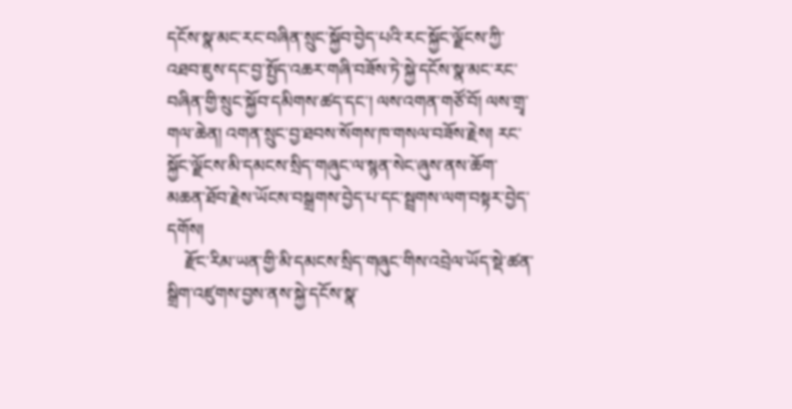དངོས་སྣ་མང་རང་བཞིན་སྲུང་སྐྱོབ་བྱེད་པའི་རང་སྐྱོང་ལྗོངས་ཀྱི་འཐབ་ཇུས་དང་བྱ་སྤྱོད་འཆར་གཞི་བཟོས་ཏེ་སྐྱེ་དངོས་སྣ་མང་རང་བཞིན་གྱི་སྲུང་སྐྱོབ་དམིགས་ཚད་དང་། ལས་འགན་གཙོ་བོ། ལས་གྲྭ་གལ་ཆེན། འགན་སྲུང་བྱ་ཐབས་སོགས་ཁ་གསལ་བཟོས་རྗེས། རང་སྐྱོང་ལྗོངས་མི་དམངས་སྲིད་གཞུང་ལ་སྙན་སེང་ཞུས་ནས་ཆོག་མཆན་ཐོབ་རྗེས་ཡོངས་བསྒྲགས་བྱེད་པ་དང་སྦྲགས་ལག་བསྟར་བྱེད་དགོས།
    རྫོང་རིམ་ཡན་གྱི་མི་དམངས་སྲིད་གཞུང་གིས་འབྲེལ་ཡོད་སྡེ་ཚན་སྒྲིག་འཛུགས་བྱས་ནས་སྐྱེ་དངོས་སྣ་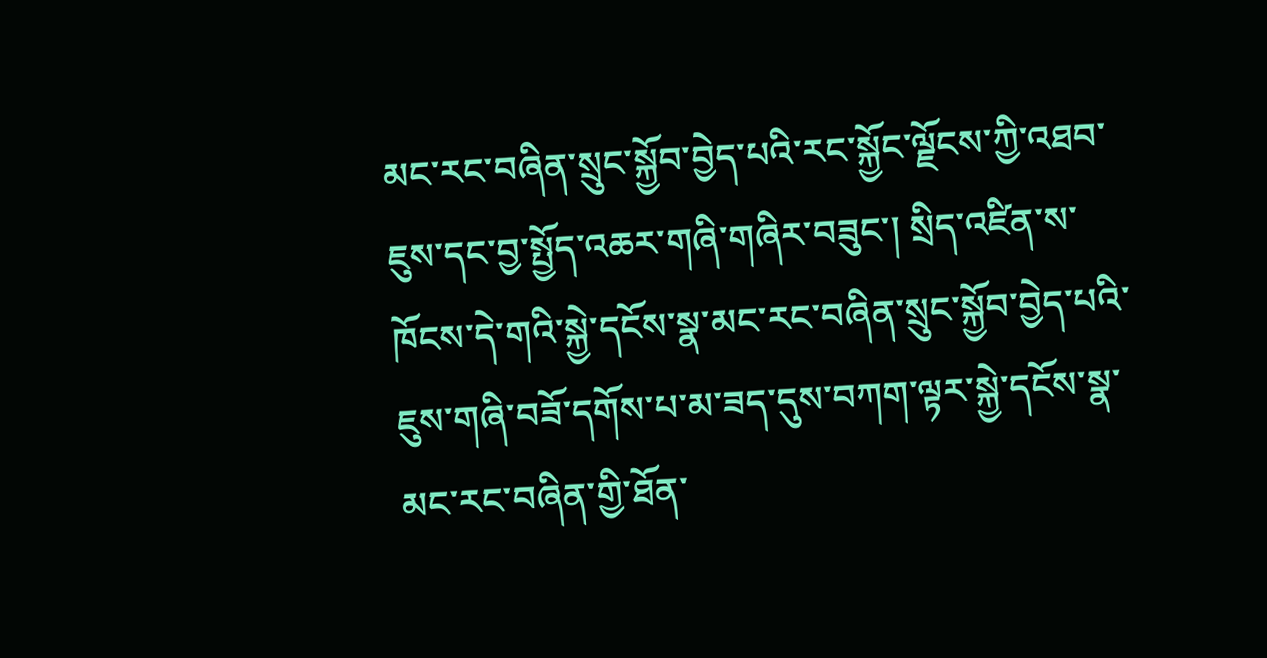མང་རང་བཞིན་སྲུང་སྐྱོབ་བྱེད་པའི་རང་སྐྱོང་ལྗོངས་ཀྱི་འཐབ་ཇུས་དང་བྱ་སྤྱོད་འཆར་གཞི་གཞིར་བཟུང་། སྲིད་འཛིན་ས་ཁོངས་དེ་གའི་སྐྱེ་དངོས་སྣ་མང་རང་བཞིན་སྲུང་སྐྱོབ་བྱེད་པའི་ཇུས་གཞི་བཟོ་དགོས་པ་མ་ཟད་དུས་བཀག་ལྟར་སྐྱེ་དངོས་སྣ་མང་རང་བཞིན་གྱི་ཐོན་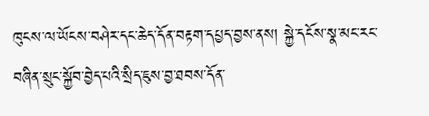ཁུངས་ལ་ཡོངས་བཤེར་དང་ཆེད་དོན་བརྟག་དཔྱད་བྱས་ནས། སྐྱེ་དངོས་སྣ་མང་རང་བཞིན་སྲུང་སྐྱོབ་བྱེད་པའི་སྲིད་ཇུས་བྱ་ཐབས་དོན་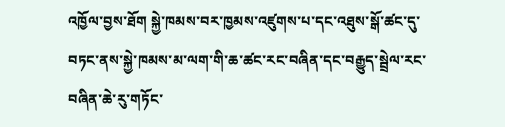འཁྱོལ་བྱས་ཐོག སྐྱེ་ཁམས་བར་ཁྱམས་འཛུགས་པ་དང་འཐུས་སྒོ་ཚང་དུ་བཏང་ནས་སྐྱེ་ཁམས་མ་ལག་གི་ཆ་ཚང་རང་བཞིན་དང་བརྒྱུད་སྦྲེལ་རང་བཞིན་ཆེ་རུ་གཏོང་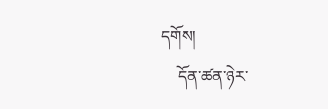དགོས།
    དོན་ཚན་ཉེར་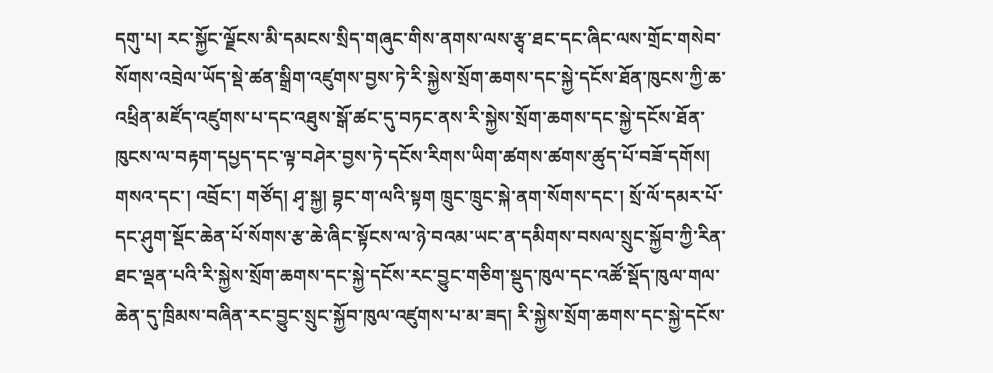དགུ་པ། རང་སྐྱོང་ལྗོངས་མི་དམངས་སྲིད་གཞུང་གིས་ནགས་ལས་རྩྭ་ཐང་དང་ཞིང་ལས་གྲོང་གསེབ་སོགས་འབྲེལ་ཡོད་སྡེ་ཚན་སྒྲིག་འཛུགས་བྱས་ཏེ་རི་སྐྱེས་སྲོག་ཆགས་དང་སྐྱེ་དངོས་ཐོན་ཁུངས་ཀྱི་ཆ་འཕྲིན་མཛོད་འཛུགས་པ་དང་འཐུས་སྒོ་ཚང་དུ་བཏང་ནས་རི་སྐྱེས་སྲོག་ཆགས་དང་སྐྱེ་དངོས་ཐོན་ཁུངས་ལ་བརྟག་དཔྱད་དང་ལྟ་བཤེར་བྱས་ཏེ་དངོས་རིགས་ཡིག་ཚགས་ཚགས་ཚུད་པོ་བཟོ་དགོས། གསའ་དང་། འབྲོང་། གཙོད། ཤྭ་སྐྱ། བྷང་ག་ལའི་སྟག ཁྲུང་ཁྲུང་སྐེ་ནག་སོགས་དང་། སྲོ་ལོ་དམར་པོ་དང་ཤུག་སྡོང་ཆེན་པོ་སོགས་རྩ་ཆེ་ཞིང་སྟོངས་ལ་ཉེ་བའམ་ཡང་ན་དམིགས་བསལ་སྲུང་སྐྱོབ་ཀྱི་རིན་ཐང་ལྡན་པའི་རི་སྐྱེས་སྲོག་ཆགས་དང་སྐྱེ་དངོས་རང་བྱུང་གཅིག་སྡུད་ཁུལ་དང་འཚོ་སྡོད་ཁུལ་གལ་ཆེན་དུ་ཁྲིམས་བཞིན་རང་བྱུང་སྲུང་སྐྱོབ་ཁུལ་འཛུགས་པ་མ་ཟད། རི་སྐྱེས་སྲོག་ཆགས་དང་སྐྱེ་དངོས་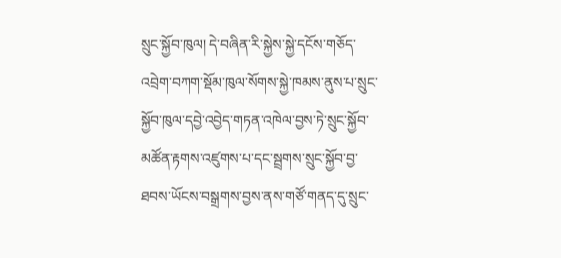སྲུང་སྐྱོབ་ཁུལ། དེ་བཞིན་རི་སྐྱེས་སྐྱེ་དངོས་གཅོད་འབྲེག་བཀག་སྡོམ་ཁུལ་སོགས་སྐྱེ་ཁམས་ནུས་པ་སྲུང་སྐྱོབ་ཁུལ་དབྱེ་འབྱེད་གཏན་འཁེལ་བྱས་ཏེ་སྲུང་སྐྱོབ་མཚོན་རྟགས་འཛུགས་པ་དང་སྦྲགས་སྲུང་སྐྱོབ་བྱ་ཐབས་ཡོངས་བསྒྲགས་བྱས་ནས་གཙོ་གནད་དུ་སྲུང་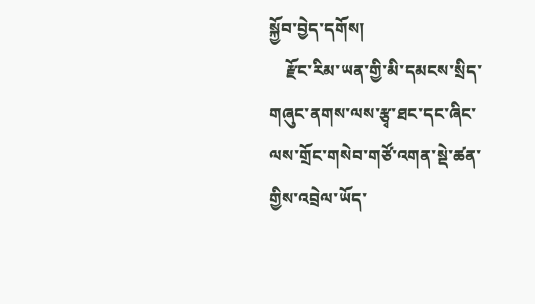སྐྱོབ་བྱེད་དགོས།
    རྫོང་རིམ་ཡན་གྱི་མི་དམངས་སྲིད་གཞུང་ནགས་ལས་རྩྭ་ཐང་དང་ཞིང་ལས་གྲོང་གསེབ་གཙོ་འགན་སྡེ་ཚན་གྱིས་འབྲེལ་ཡོད་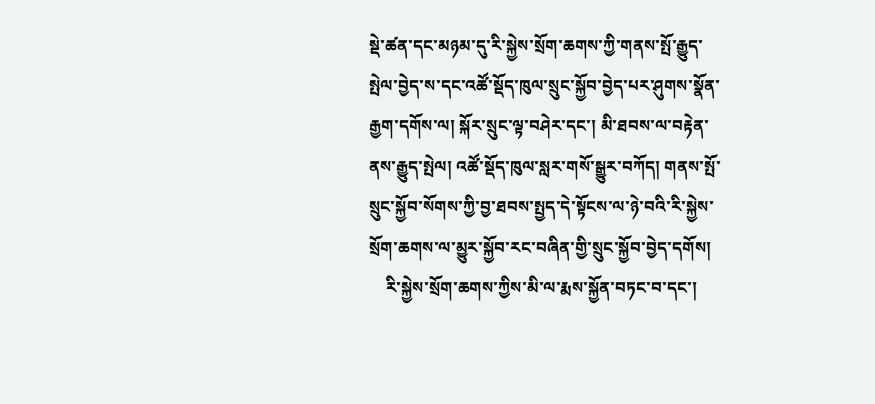སྡེ་ཚན་དང་མཉམ་དུ་རི་སྐྱེས་སྲོག་ཆགས་ཀྱི་གནས་སྤོ་རྒྱུད་སྤེལ་བྱེད་ས་དང་འཚོ་སྡོད་ཁུལ་སྲུང་སྐྱོབ་བྱེད་པར་ཤུགས་སྣོན་རྒྱག་དགོས་ལ། སྐོར་སྲུང་ལྟ་བཤེར་དང་། མི་ཐབས་ལ་བརྟེན་ནས་རྒྱུད་སྤེལ། འཚོ་སྡོད་ཁུལ་སླར་གསོ་སྒྱུར་བཀོད། གནས་སྤོ་སྲུང་སྐྱོབ་སོགས་ཀྱི་བྱ་ཐབས་སྤྱད་དེ་སྟོངས་ལ་ཉེ་བའི་རི་སྐྱེས་སྲོག་ཆགས་ལ་མྱུར་སྐྱོབ་རང་བཞིན་གྱི་སྲུང་སྐྱོབ་བྱེད་དགོས།
    རི་སྐྱེས་སྲོག་ཆགས་ཀྱིས་མི་ལ་རྨས་སྐྱོན་བཏང་བ་དང་།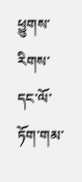ཕྱུགས་རིགས་དང་ལོ་ཏོག་གམ་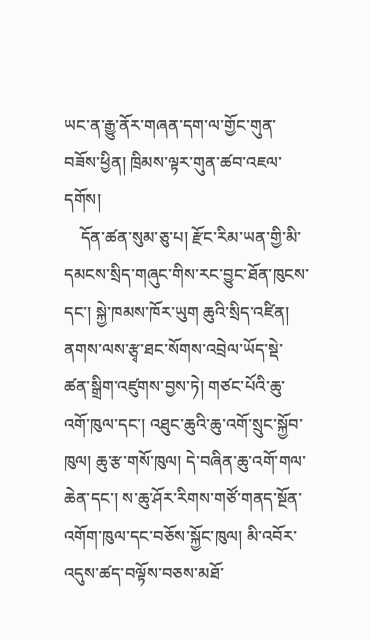ཡང་ན་རྒྱུ་ནོར་གཞན་དག་ལ་གྱོང་གུན་བཟོས་ཕྱིན། ཁྲིམས་ལྟར་གུན་ཚབ་འཇལ་དགོས།
    དོན་ཚན་སུམ་ཅུ་པ། རྫོང་རིམ་ཡན་གྱི་མི་དམངས་སྲིད་གཞུང་གིས་རང་བྱུང་ཐོན་ཁུངས་དང་། སྐྱེ་ཁམས་ཁོར་ཡུག ཆུའི་སྲིད་འཛིན། ནགས་ལས་རྩྭ་ཐང་སོགས་འབྲེལ་ཡོད་སྡེ་ཚན་སྒྲིག་འཛུགས་བྱས་ཏེ། གཙང་པོའི་ཆུ་འགོ་ཁུལ་དང་། འཐུང་ཆུའི་ཆུ་འགོ་སྲུང་སྐྱོབ་ཁུལ། ཆུ་རྩ་གསོ་ཁུལ། དེ་བཞིན་ཆུ་འགོ་གལ་ཆེན་དང་། ས་ཆུ་ཤོར་རིགས་གཙོ་གནད་སྔོན་འགོག་ཁུལ་དང་བཅོས་སྐྱོང་ཁུལ། མི་འབོར་འདུས་ཚད་བལྟོས་བཅས་མཐོ་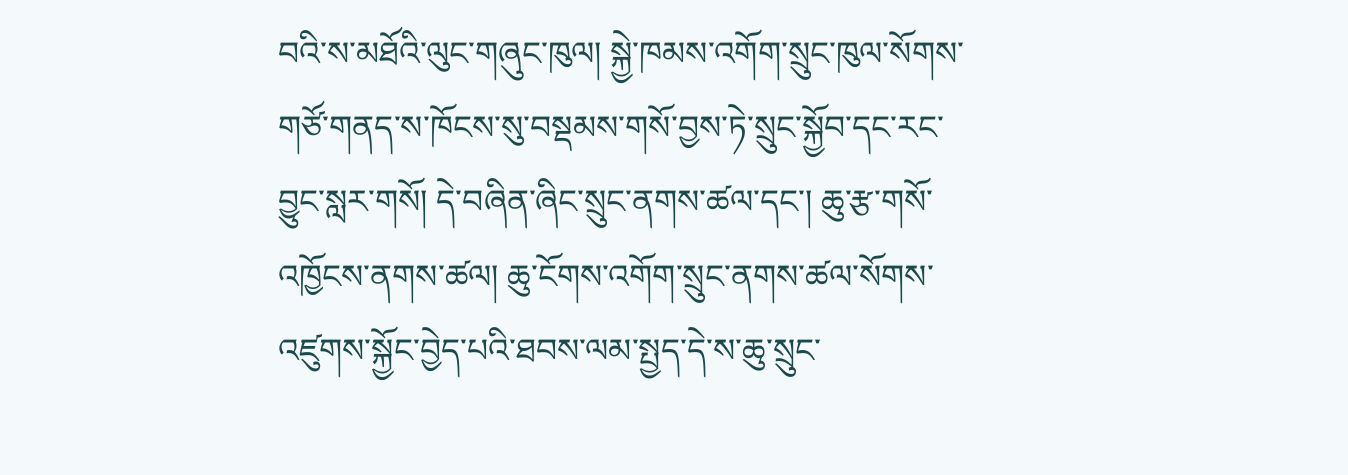བའི་ས་མཐོའི་ལུང་གཞུང་ཁུལ། སྐྱེ་ཁམས་འགོག་སྲུང་ཁུལ་སོགས་གཙོ་གནད་ས་ཁོངས་སུ་བསྡམས་གསོ་བྱས་ཏེ་སྲུང་སྐྱོབ་དང་རང་བྱུང་སླར་གསོ། དེ་བཞིན་ཞིང་སྲུང་ནགས་ཚལ་དང་། ཆུ་རྩ་གསོ་འཁྱོངས་ནགས་ཚལ། ཆུ་ངོགས་འགོག་སྲུང་ནགས་ཚལ་སོགས་འཛུགས་སྐྱོང་བྱེད་པའི་ཐབས་ལམ་སྤྱད་དེ་ས་ཆུ་སྲུང་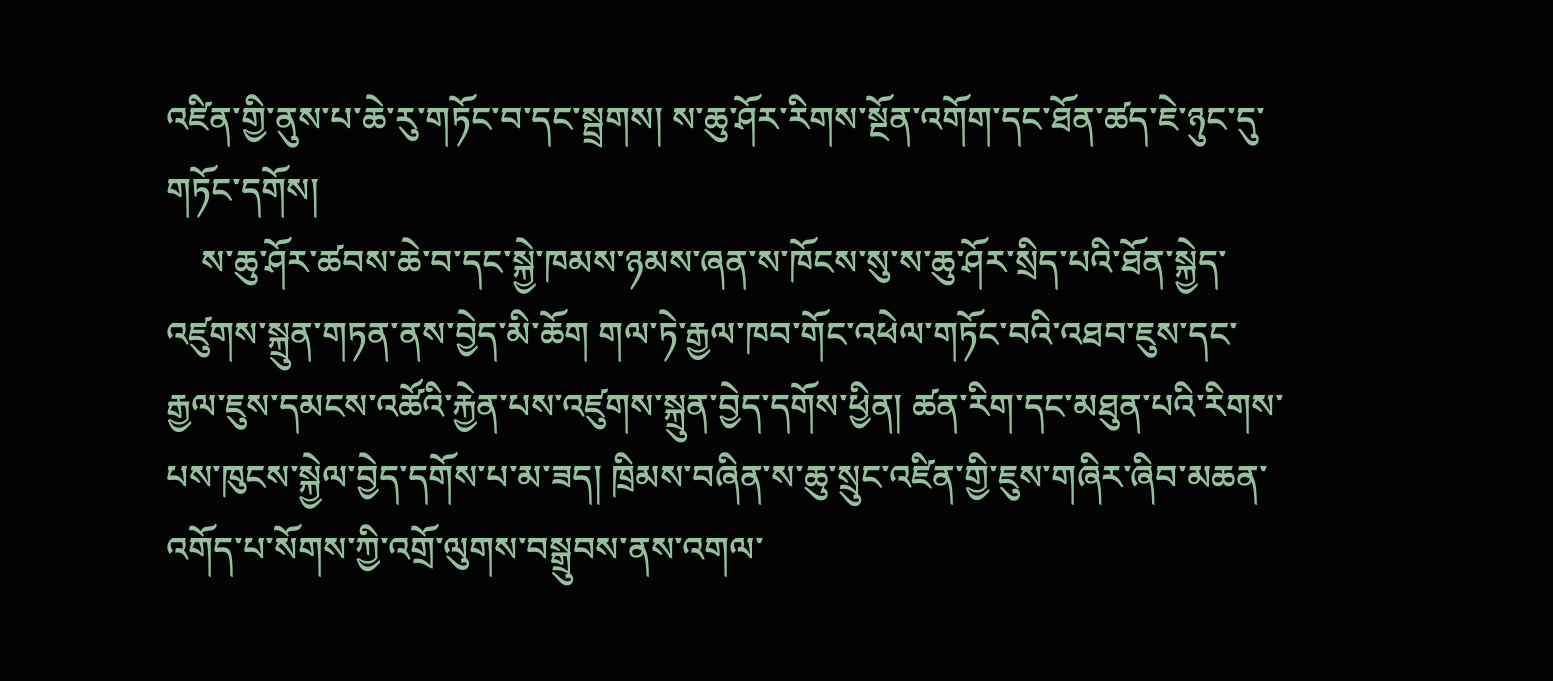འཛིན་གྱི་ནུས་པ་ཆེ་རུ་གཏོང་བ་དང་སྦྲགས། ས་ཆུ་ཤོར་རིགས་སྔོན་འགོག་དང་ཐོན་ཚད་ཇེ་ཉུང་དུ་གཏོང་དགོས།
    ས་ཆུ་ཤོར་ཚབས་ཆེ་བ་དང་སྐྱེ་ཁམས་ཉམས་ཞན་ས་ཁོངས་སུ་ས་ཆུ་ཤོར་སྲིད་པའི་ཐོན་སྐྱེད་འཛུགས་སྐྲུན་གཏན་ནས་བྱེད་མི་ཆོག གལ་ཏེ་རྒྱལ་ཁབ་གོང་འཕེལ་གཏོང་བའི་འཐབ་ཇུས་དང་རྒྱལ་ཇུས་དམངས་འཚོའི་རྐྱེན་པས་འཛུགས་སྐྲུན་བྱེད་དགོས་ཕྱིན། ཚན་རིག་དང་མཐུན་པའི་རིགས་པས་ཁུངས་སྐྱེལ་བྱེད་དགོས་པ་མ་ཟད། ཁྲིམས་བཞིན་ས་ཆུ་སྲུང་འཛིན་གྱི་ཇུས་གཞིར་ཞིབ་མཆན་འགོད་པ་སོགས་ཀྱི་འགྲོ་ལུགས་བསྒྲུབས་ནས་འགལ་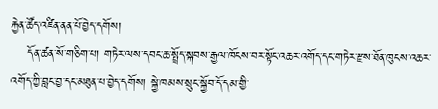རྐྱེན་ཚོད་འཛིན་ནན་པོ་བྱེད་དགོས།
    དོན་ཚན་སོ་གཅིག་པ། གཏེར་ལས་དབང་ཆ་སྤྲོད་སྐབས་རྒྱལ་ཁོངས་བར་སྟོང་འཆར་འགོད་དང་གཏེར་རྫས་ཐོན་ཁུངས་འཆར་འགོད་ཀྱི་བླང་བྱ་དང་མཐུན་པ་བྱེད་དགོས། སྐྱེ་ཁམས་སྲུང་སྐྱོབ་དོ་དམ་གྱི་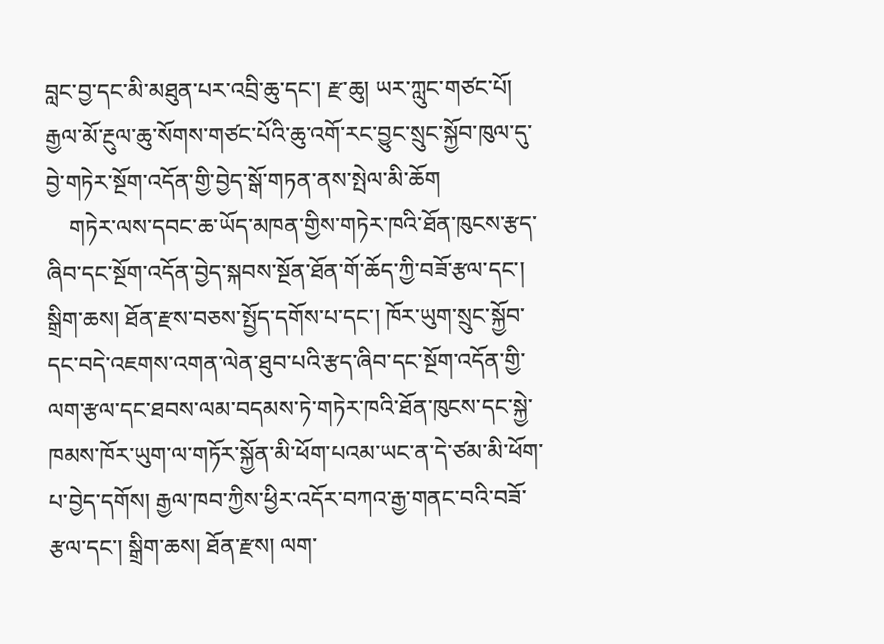བླང་བྱ་དང་མི་མཐུན་པར་འབྲི་ཆུ་དང་། རྫ་ཆུ། ཡར་ཀླུང་གཙང་པོ། རྒྱལ་མོ་རྔུལ་ཆུ་སོགས་གཙང་པོའི་ཆུ་འགོ་རང་བྱུང་སྲུང་སྐྱོབ་ཁུལ་དུ་བྱེ་གཏེར་སྔོག་འདོན་གྱི་བྱེད་སྒོ་གཏན་ནས་སྤེལ་མི་ཆོག
    གཏེར་ལས་དབང་ཆ་ཡོད་མཁན་གྱིས་གཏེར་ཁའི་ཐོན་ཁུངས་རྩད་ཞིབ་དང་སྔོག་འདོན་བྱེད་སྐབས་སྔོན་ཐོན་གོ་ཆོད་ཀྱི་བཟོ་རྩལ་དང་། སྒྲིག་ཆས། ཐོན་རྫས་བཅས་སྤྱོད་དགོས་པ་དང་། ཁོར་ཡུག་སྲུང་སྐྱོབ་དང་བདེ་འཇགས་འགན་ལེན་ཐུབ་པའི་རྩད་ཞིབ་དང་སྔོག་འདོན་གྱི་ལག་རྩལ་དང་ཐབས་ལམ་བདམས་ཏེ་གཏེར་ཁའི་ཐོན་ཁུངས་དང་སྐྱེ་ཁམས་ཁོར་ཡུག་ལ་གཏོར་སྐྱོན་མི་ཕོག་པའམ་ཡང་ན་དེ་ཙམ་མི་ཕོག་པ་བྱེད་དགོས། རྒྱལ་ཁབ་ཀྱིས་ཕྱིར་འདོར་བཀའ་རྒྱ་གནང་བའི་བཟོ་རྩལ་དང་། སྒྲིག་ཆས། ཐོན་རྫས། ལག་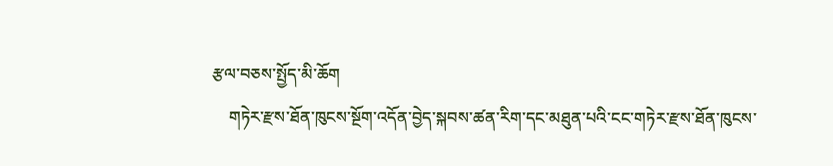རྩལ་བཅས་སྤྱོད་མི་ཆོག
    གཏེར་རྫས་ཐོན་ཁུངས་སྔོག་འདོན་བྱེད་སྐབས་ཚན་རིག་དང་མཐུན་པའི་ངང་གཏེར་རྫས་ཐོན་ཁུངས་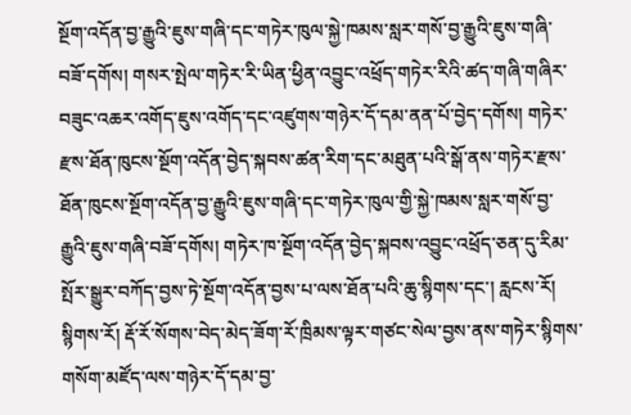སྔོག་འདོན་བྱ་རྒྱུའི་ཇུས་གཞི་དང་གཏེར་ཁུལ་སྐྱེ་ཁམས་སླར་གསོ་བྱ་རྒྱུའི་ཇུས་གཞི་བཟོ་དགོས། གསར་སྤེལ་གཏེར་རི་ཡིན་ཕྱིན་འབྱུང་འཕྲོད་གཏེར་རིའི་ཚད་གཞི་གཞིར་བཟུང་འཆར་འགོད་ཇུས་འགོད་དང་འཛུགས་གཉེར་དོ་དམ་ནན་པོ་བྱེད་དགོས། གཏེར་རྫས་ཐོན་ཁུངས་སྔོག་འདོན་བྱེད་སྐབས་ཚན་རིག་དང་མཐུན་པའི་སྒོ་ནས་གཏེར་རྫས་ཐོན་ཁུངས་སྔོག་འདོན་བྱ་རྒྱུའི་ཇུས་གཞི་དང་གཏེར་ཁུལ་གྱི་སྐྱེ་ཁམས་སླར་གསོ་བྱ་རྒྱུའི་ཇུས་གཞི་བཟོ་དགོས། གཏེར་ཁ་སྔོག་འདོན་བྱེད་སྐབས་འབྱུང་འཕྲོད་ཅན་དུ་རིམ་སྤོར་སྒྱུར་བཀོད་བྱས་ཏེ་སྔོག་འདོན་བྱས་པ་ལས་ཐོན་པའི་ཆུ་སྙིགས་དང་། རླངས་རོ། སྙིགས་རོ། རྡོ་རོ་སོགས་བེད་མེད་ཟོག་རོ་ཁྲིམས་ལྟར་གཙང་སེལ་བྱས་ནས་གཏེར་སྙིགས་གསོག་མཛོད་ལས་གཉེར་དོ་དམ་བྱ་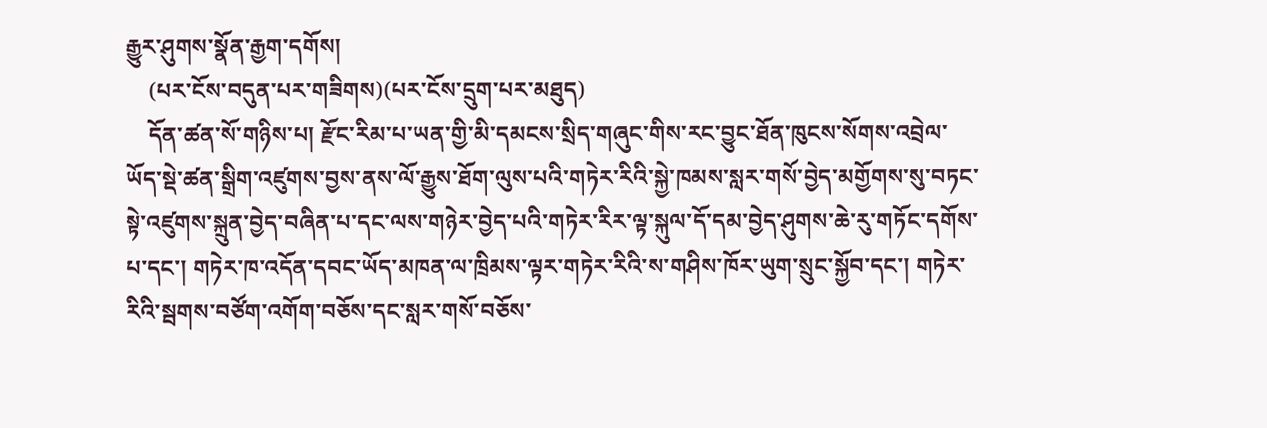རྒྱུར་ཤུགས་སྣོན་རྒྱག་དགོས།
    (པར་ངོས་བདུན་པར་གཟིགས)(པར་ངོས་དྲུག་པར་མཐུད)
    དོན་ཚན་སོ་གཉིས་པ། རྫོང་རིམ་པ་ཡན་གྱི་མི་དམངས་སྲིད་གཞུང་གིས་རང་བྱུང་ཐོན་ཁུངས་སོགས་འབྲེལ་ཡོད་སྡེ་ཚན་སྒྲིག་འཛུགས་བྱས་ནས་ལོ་རྒྱུས་ཐོག་ལུས་པའི་གཏེར་རིའི་སྐྱེ་ཁམས་སླར་གསོ་བྱེད་མགྱོགས་སུ་བཏང་སྟེ་འཛུགས་སྐྲུན་བྱེད་བཞིན་པ་དང་ལས་གཉེར་བྱེད་པའི་གཏེར་རིར་ལྟ་སྐུལ་དོ་དམ་བྱེད་ཤུགས་ཆེ་རུ་གཏོང་དགོས་པ་དང་། གཏེར་ཁ་འདོན་དབང་ཡོད་མཁན་ལ་ཁྲིམས་ལྟར་གཏེར་རིའི་ས་གཤིས་ཁོར་ཡུག་སྲུང་སྐྱོབ་དང་། གཏེར་རིའི་སྦགས་བཙོག་འགོག་བཅོས་དང་སླར་གསོ་བཅོས་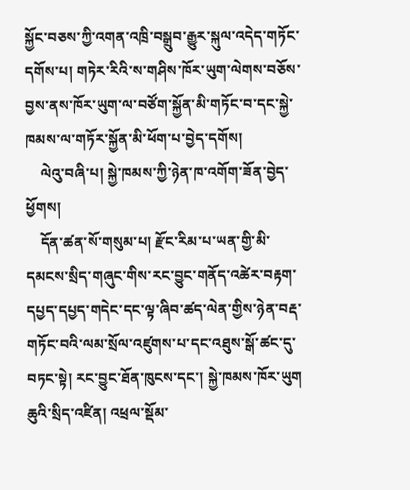སྐྱོང་བཅས་ཀྱི་འགན་འཁྲི་བསྒྲུབ་རྒྱུར་སྐུལ་འདེད་གཏོང་དགོས་པ། གཏེར་རིའི་ས་གཤིས་ཁོར་ཡུག་ལེགས་བཅོས་བྱས་ནས་ཁོར་ཡུག་ལ་བཙོག་སྐྱོན་མི་གཏོང་བ་དང་སྐྱེ་ཁམས་ལ་གཏོར་སྐྱོན་མི་ཕོག་པ་བྱེད་དགོས།
    ལེའུ་བཞི་པ། སྐྱེ་ཁམས་ཀྱི་ཉེན་ཁ་འགོག་ཟོན་བྱེད་ཕྱོགས།
    དོན་ཚན་སོ་གསུམ་པ། རྫོང་རིམ་པ་ཡན་གྱི་མི་དམངས་སྲིད་གཞུང་གིས་རང་བྱུང་གནོད་འཚེར་བརྟག་དཔྱད་དཔྱད་གདེང་དང་ལྟ་ཞིབ་ཚད་ལེན་གྱིས་ཉེན་བརྡ་གཏོང་བའི་ལམ་སྲོལ་འཛུགས་པ་དང་འཐུས་སྒོ་ཚང་དུ་བཏང་སྟེ། རང་བྱུང་ཐོན་ཁུངས་དང་། སྐྱེ་ཁམས་ཁོར་ཡུག ཆུའི་སྲིད་འཛིན། འཕྲལ་སྡོམ་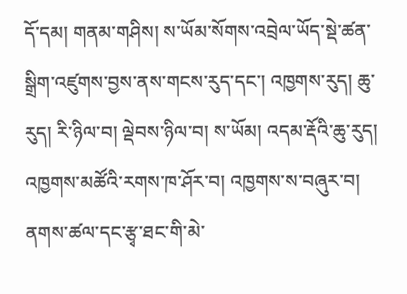དོ་དམ། གནམ་གཤིས། ས་ཡོམ་སོགས་འབྲེལ་ཡོད་སྡེ་ཚན་སྒྲིག་འཛུགས་བྱས་ནས་གངས་རུད་དང་། འཁྱགས་རུད། ཆུ་རུད། རི་ཉིལ་བ། ལྡེབས་ཉིལ་བ། ས་ཡོམ། འདམ་རྡོའི་ཆུ་རུད། འཁྱགས་མཚོའི་རགས་ཁ་ཤོར་བ། འཁྱགས་ས་བཞུར་བ། ནགས་ཚལ་དང་རྩྭ་ཐང་གི་མེ་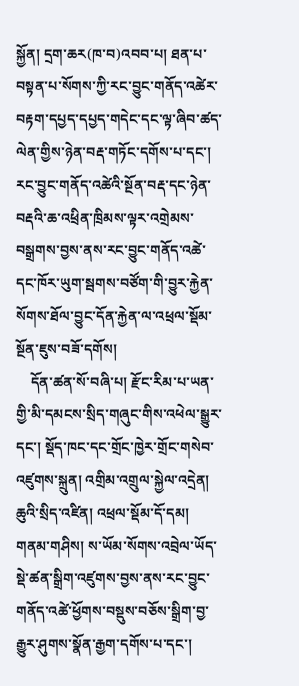སྐྱོན། དྲག་ཆར(ཁ་བ)འབབ་པ། ཐན་པ་བསྟན་པ་སོགས་ཀྱི་རང་བྱུང་གནོད་འཚེར་བརྟག་དཔྱད་དཔྱད་གདེང་དང་ལྟ་ཞིབ་ཚད་ལེན་གྱིས་ཉེན་བརྡ་གཏོང་དགོས་པ་དང་། རང་བྱུང་གནོད་འཚེའི་སྔོན་བརྡ་དང་ཉེན་བརྡའི་ཆ་འཕྲིན་ཁྲིམས་ལྟར་འགྲེམས་བསྒྲགས་བྱས་ནས་རང་བྱུང་གནོད་འཚེ་དང་ཁོར་ཡུག་སྦགས་བཙོག་གི་བྱུར་རྐྱེན་སོགས་ཐོལ་བྱུང་དོན་རྐྱེན་ལ་འཕྲལ་སྡོམ་སྔོན་ཇུས་བཟོ་དགོས།
    དོན་ཚན་སོ་བཞི་པ། རྫོང་རིམ་པ་ཡན་གྱི་མི་དམངས་སྲིད་གཞུང་གིས་འཕེལ་སྒྱུར་དང་། སྡོད་ཁང་དང་གྲོང་ཁྱེར་གྲོང་གསེབ་འཛུགས་སྐྲུན། འགྲིམ་འགྲུལ་སྐྱེལ་འདྲེན། ཆུའི་སྲིད་འཛིན། འཕྲལ་སྡོམ་དོ་དམ། གནམ་གཤིས། ས་ཡོམ་སོགས་འབྲེལ་ཡོད་སྡེ་ཚན་སྒྲིག་འཛུགས་བྱས་ནས་རང་བྱུང་གནོད་འཚེ་ཕྱོགས་བསྡུས་བཅོས་སྒྲིག་བྱ་རྒྱུར་ཤུགས་སྣོན་རྒྱག་དགོས་པ་དང་།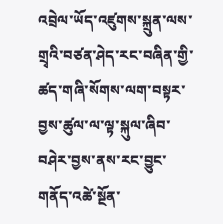འབྲེལ་ཡོད་འཛུགས་སྐྲུན་ལས་གྲྭའི་བཙན་ཤེད་རང་བཞིན་གྱི་ཚད་གཞི་སོགས་ལག་བསྟར་བྱས་ཚུལ་ལ་ལྟ་སྐུལ་ཞིབ་བཤེར་བྱས་ནས་རང་བྱུང་གནོད་འཚེ་སྔོན་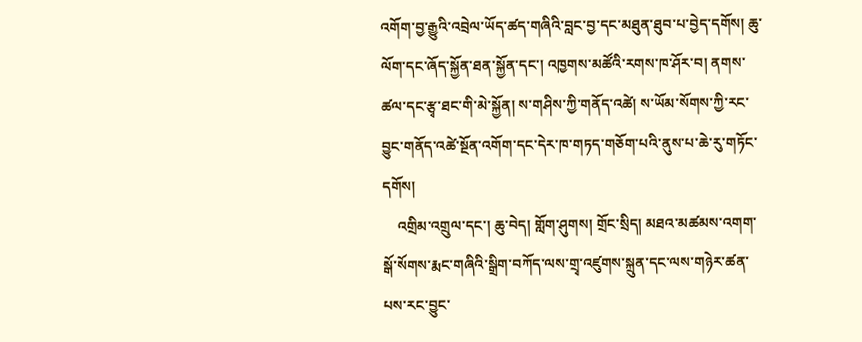འགོག་བྱ་རྒྱུའི་འབྲེལ་ཡོད་ཚད་གཞིའི་བླང་བྱ་དང་མཐུན་ཐུབ་པ་བྱེད་དགོས། ཆུ་ལོག་དང་ཞོད་སྐྱོན་ཐན་སྐྱོན་དང་། འཁྱགས་མཚོའི་རགས་ཁ་ཤོར་བ། ནགས་ཚལ་དང་རྩྭ་ཐང་གི་མེ་སྐྱོན། ས་གཤིས་ཀྱི་གནོད་འཚེ། ས་ཡོམ་སོགས་ཀྱི་རང་བྱུང་གནོད་འཚེ་སྔོན་འགོག་དང་དེར་ཁ་གཏད་གཅོག་པའི་ནུས་པ་ཆེ་རུ་གཏོང་དགོས།
    འགྲིམ་འགྲུལ་དང་། ཆུ་བེད། གློག་ཤུགས། གྲོང་སྲིད། མཐའ་མཚམས་འགག་སྒོ་སོགས་རྨང་གཞིའི་སྒྲིག་བཀོད་ལས་གྲྭ་འཛུགས་སྐྲུན་དང་ལས་གཉེར་ཚན་པས་རང་བྱུང་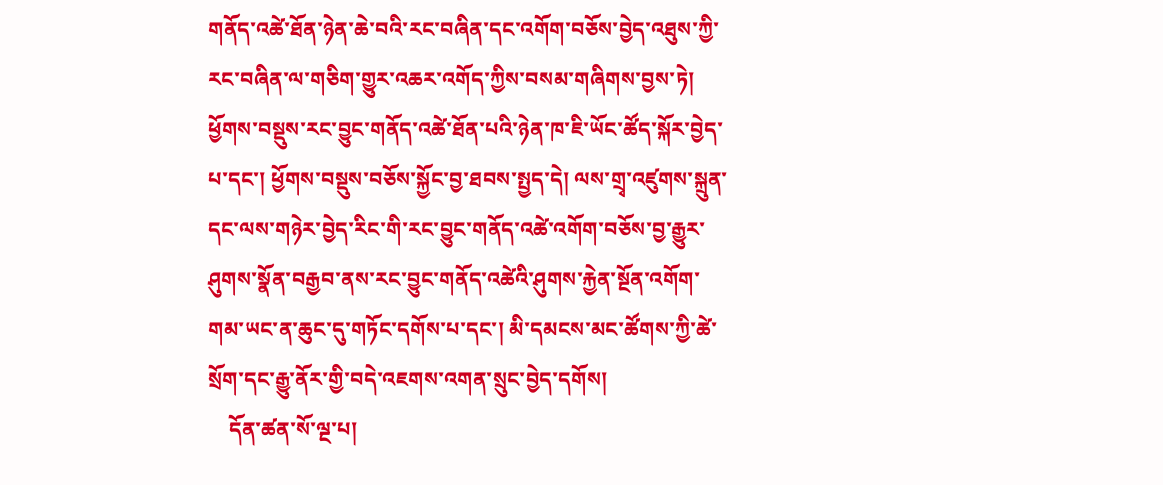གནོད་འཚེ་ཐོན་ཉེན་ཆེ་བའི་རང་བཞིན་དང་འགོག་བཅོས་བྱེད་འཐུས་ཀྱི་རང་བཞིན་ལ་གཅིག་གྱུར་འཆར་འགོད་ཀྱིས་བསམ་གཞིགས་བྱས་ཏེ། ཕྱོགས་བསྡུས་རང་བྱུང་གནོད་འཚེ་ཐོན་པའི་ཉེན་ཁ་ཇི་ཡོང་ཚོད་སྐོར་བྱེད་པ་དང་། ཕྱོགས་བསྡུས་བཅོས་སྐྱོང་བྱ་ཐབས་སྤྱད་དེ། ལས་གྲྭ་འཛུགས་སྐྲུན་དང་ལས་གཉེར་བྱེད་རིང་གི་རང་བྱུང་གནོད་འཚེ་འགོག་བཅོས་བྱ་རྒྱུར་ཤུགས་སྣོན་བརྒྱབ་ནས་རང་བྱུང་གནོད་འཚེའི་ཤུགས་རྐྱེན་སྔོན་འགོག་གམ་ཡང་ན་ཆུང་དུ་གཏོང་དགོས་པ་དང་། མི་དམངས་མང་ཚོགས་ཀྱི་ཚེ་སྲོག་དང་རྒྱུ་ནོར་གྱི་བདེ་འཇགས་འགན་སྲུང་བྱེད་དགོས།
    དོན་ཚན་སོ་ལྔ་པ།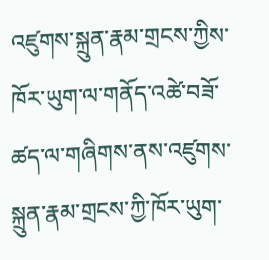འཛུགས་སྐྲུན་རྣམ་གྲངས་ཀྱིས་ཁོར་ཡུག་ལ་གནོད་འཚེ་བཟོ་ཚད་ལ་གཞིགས་ནས་འཛུགས་སྐྲུན་རྣམ་གྲངས་ཀྱི་ཁོར་ཡུག་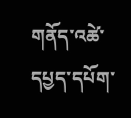གནོད་འཚེ་དཔྱད་དཔོག་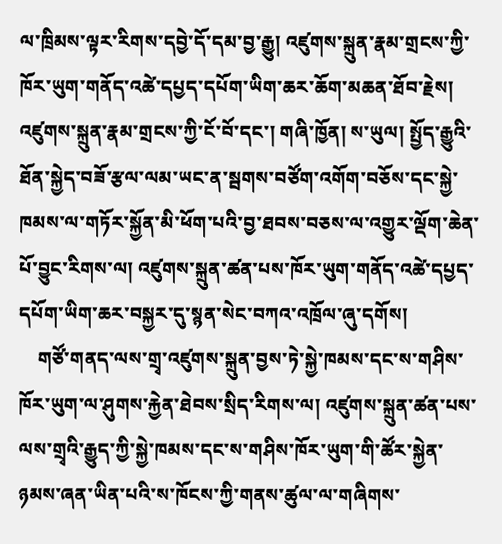ལ་ཁྲིམས་ལྟར་རིགས་དབྱེ་དོ་དམ་བྱ་རྒྱུ། འཛུགས་སྐྲུན་རྣམ་གྲངས་ཀྱི་ཁོར་ཡུག་གནོད་འཚེ་དཔྱད་དཔོག་ཡིག་ཆར་ཆོག་མཆན་ཐོབ་རྗེས། འཛུགས་སྐྲུན་རྣམ་གྲངས་ཀྱི་ངོ་བོ་དང་། གཞི་ཁྱོན། ས་ཡུལ། སྤྱོད་རྒྱུའི་ཐོན་སྐྱེད་བཟོ་རྩལ་ལམ་ཡང་ན་སྦགས་བཙོག་འགོག་བཅོས་དང་སྐྱེ་ཁམས་ལ་གཏོར་སྐྱོན་མི་ཕོག་པའི་བྱ་ཐབས་བཅས་ལ་འགྱུར་ལྡོག་ཆེན་པོ་བྱུང་རིགས་ལ། འཛུགས་སྐྲུན་ཚན་པས་ཁོར་ཡུག་གནོད་འཚེ་དཔྱད་དཔོག་ཡིག་ཆར་བསྐྱར་དུ་སྙན་སེང་བཀའ་འཁྲོལ་ཞུ་དགོས།
    གཙོ་གནད་ལས་གྲྭ་འཛུགས་སྐྲུན་བྱས་ཏེ་སྐྱེ་ཁམས་དང་ས་གཤིས་ཁོར་ཡུག་ལ་ཤུགས་རྐྱེན་ཐེབས་སྲིད་རིགས་ལ། འཛུགས་སྐྲུན་ཚན་པས་ལས་གྲྭའི་རྒྱུད་ཀྱི་སྐྱེ་ཁམས་དང་ས་གཤིས་ཁོར་ཡུག་གི་ཚོར་སྐྱེན་ཉམས་ཞན་ཡིན་པའི་ས་ཁོངས་ཀྱི་གནས་ཚུལ་ལ་གཞིགས་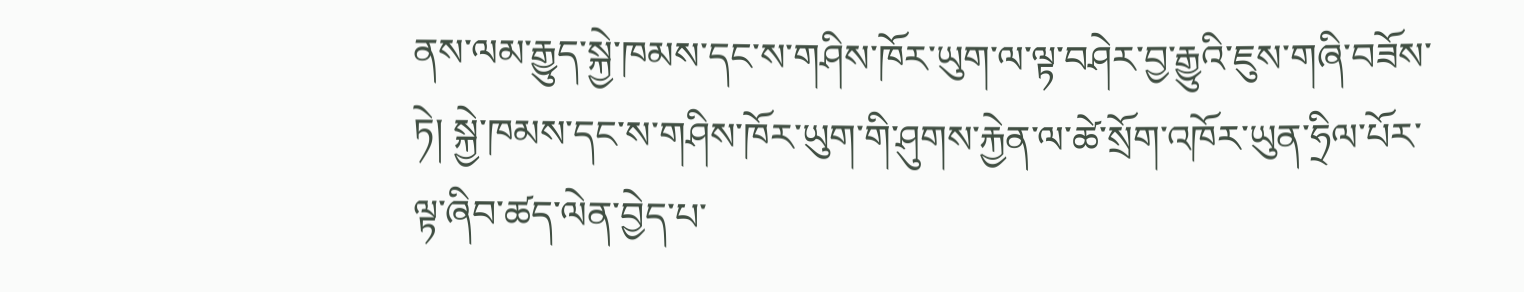ནས་ལམ་རྒྱུད་སྐྱེ་ཁམས་དང་ས་གཤིས་ཁོར་ཡུག་ལ་ལྟ་བཤེར་བྱ་རྒྱུའི་ཇུས་གཞི་བཟོས་ཏེ། སྐྱེ་ཁམས་དང་ས་གཤིས་ཁོར་ཡུག་གི་ཤུགས་རྐྱེན་ལ་ཚེ་སྲོག་འཁོར་ཡུན་ཧྲིལ་པོར་ལྟ་ཞིབ་ཚད་ལེན་བྱེད་པ་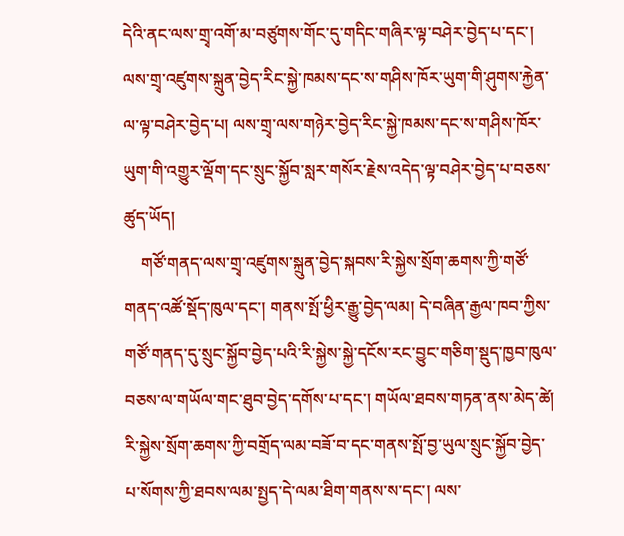དེའི་ནང་ལས་གྲྭ་འགོ་མ་བཙུགས་གོང་དུ་གདིང་གཞིར་ལྟ་བཤེར་བྱེད་པ་དང་། ལས་གྲྭ་འཛུགས་སྐྲུན་བྱེད་རིང་སྐྱེ་ཁམས་དང་ས་གཤིས་ཁོར་ཡུག་གི་ཤུགས་རྐྱེན་ལ་ལྟ་བཤེར་བྱེད་པ། ལས་གྲྭ་ལས་གཉེར་བྱེད་རིང་སྐྱེ་ཁམས་དང་ས་གཤིས་ཁོར་ཡུག་གི་འགྱུར་ལྡོག་དང་སྲུང་སྐྱོབ་སླར་གསོར་རྗེས་འདེད་ལྟ་བཤེར་བྱེད་པ་བཅས་ཚུད་ཡོད།
    གཙོ་གནད་ལས་གྲྭ་འཛུགས་སྐྲུན་བྱེད་སྐབས་རི་སྐྱེས་སྲོག་ཆགས་ཀྱི་གཙོ་གནད་འཚོ་སྡོད་ཁུལ་དང་། གནས་སྤོ་ཕྱིར་རྒྱུ་བྱེད་ལམ། དེ་བཞིན་རྒྱལ་ཁབ་ཀྱིས་གཙོ་གནད་དུ་སྲུང་སྐྱོབ་བྱེད་པའི་རི་སྐྱེས་སྐྱེ་དངོས་རང་བྱུང་གཅིག་སྡུད་ཁྱབ་ཁུལ་བཅས་ལ་གཡོལ་གང་ཐུབ་བྱེད་དགོས་པ་དང་། གཡོལ་ཐབས་གཏན་ནས་མེད་ཚེ། རི་སྐྱེས་སྲོག་ཆགས་ཀྱི་བགྲོད་ལམ་བཟོ་བ་དང་གནས་སྤོ་བྱ་ཡུལ་སྲུང་སྐྱོབ་བྱེད་པ་སོགས་ཀྱི་ཐབས་ལམ་སྤྱད་དེ་ལམ་ཐིག་གནས་ས་དང་། ལས་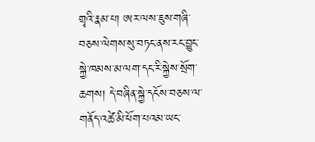གྲྭའི་རྣམ་པ། ཨར་ལས་ཇུས་གཞི་བཅས་ལེགས་སུ་བཏང་ནས་རང་བྱུང་སྐྱེ་ཁམས་མ་ལག་དང་རི་སྐྱེས་སྲོག་ཆགས། དེ་བཞིན་སྐྱེ་དངོས་བཅས་ལ་གནོད་འཚེ་མི་ཕོག་པའམ་ཡང་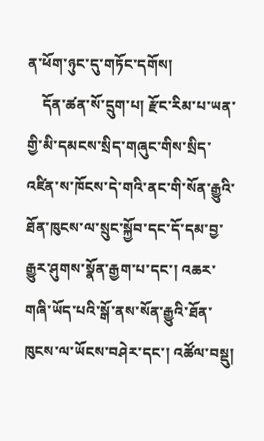ན་ཕོག་ཉུང་དུ་གཏོང་དགོས།
    དོན་ཚན་སོ་དྲུག་པ། རྫོང་རིམ་པ་ཡན་གྱི་མི་དམངས་སྲིད་གཞུང་གིས་སྲིད་འཛིན་ས་ཁོངས་དེ་གའི་ནང་གི་སོན་རྒྱུའི་ཐོན་ཁུངས་ལ་སྲུང་སྐྱོབ་དང་དོ་དམ་བྱ་རྒྱུར་ཤུགས་སྣོན་རྒྱག་པ་དང་། འཆར་གཞི་ཡོད་པའི་སྒོ་ནས་སོན་རྒྱུའི་ཐོན་ཁུངས་ལ་ཡོངས་བཤེར་དང་། འཚོལ་བསྡུ།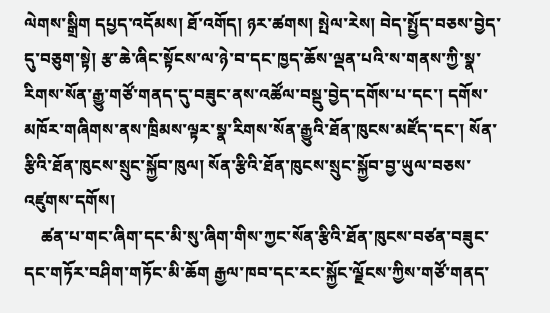ལེགས་སྒྲིག དཔྱད་འདོམས། ཐོ་འགོད། ཉར་ཚགས། སྤེལ་རེས། བེད་སྤྱོད་བཅས་བྱེད་དུ་བཅུག་སྟེ། རྩ་ཆེ་ཞིང་སྟོངས་ལ་ཉེ་བ་དང་ཁྱད་ཆོས་ལྡན་པའི་ས་གནས་ཀྱི་སྣ་རིགས་སོན་རྒྱུ་གཙོ་གནད་དུ་བཟུང་ནས་འཚོལ་བསྡུ་བྱེད་དགོས་པ་དང་། དགོས་མཁོར་གཞིགས་ནས་ཁྲིམས་ལྟར་སྣ་རིགས་སོན་རྒྱུའི་ཐོན་ཁུངས་མཛོད་དང་། སོན་རྩིའི་ཐོན་ཁུངས་སྲུང་སྐྱོབ་ཁུལ། སོན་རྩིའི་ཐོན་ཁུངས་སྲུང་སྐྱོབ་བྱ་ཡུལ་བཅས་འཛུགས་དགོས།
    ཚན་པ་གང་ཞིག་དང་མི་སུ་ཞིག་གིས་ཀྱང་སོན་རྩིའི་ཐོན་ཁུངས་བཙན་བཟུང་དང་གཏོར་བཤིག་གཏོང་མི་ཆོག རྒྱལ་ཁབ་དང་རང་སྐྱོང་ལྗོངས་ཀྱིས་གཙོ་གནད་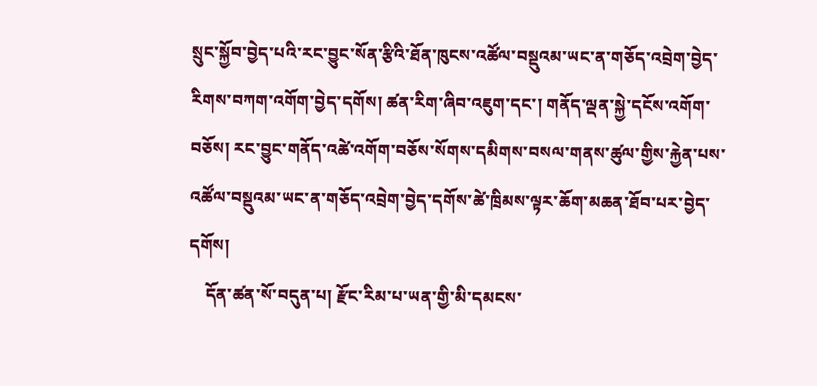སྲུང་སྐྱོབ་བྱེད་པའི་རང་བྱུང་སོན་རྩིའི་ཐོན་ཁུངས་འཚོལ་བསྡུའམ་ཡང་ན་གཅོད་འབྲེག་བྱེད་རིགས་བཀག་འགོག་བྱེད་དགོས། ཚན་རིག་ཞིབ་འཇུག་དང་། གནོད་ལྡན་སྐྱེ་དངོས་འགོག་བཅོས། རང་བྱུང་གནོད་འཚེ་འགོག་བཅོས་སོགས་དམིགས་བསལ་གནས་ཚུལ་གྱིས་རྐྱེན་པས་འཚོལ་བསྡུའམ་ཡང་ན་གཅོད་འབྲེག་བྱེད་དགོས་ཚེ་ཁྲིམས་ལྟར་ཆོག་མཆན་ཐོབ་པར་བྱེད་དགོས།
    དོན་ཚན་སོ་བདུན་པ། རྫོང་རིམ་པ་ཡན་གྱི་མི་དམངས་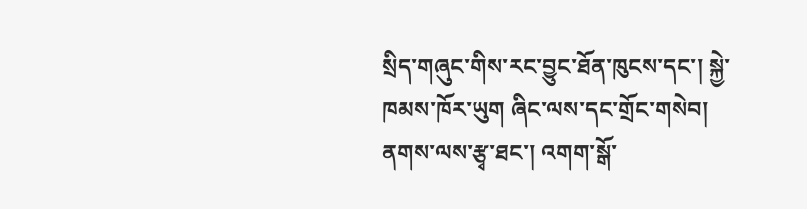སྲིད་གཞུང་གིས་རང་བྱུང་ཐོན་ཁུངས་དང་། སྐྱེ་ཁམས་ཁོར་ཡུག ཞིང་ལས་དང་གྲོང་གསེབ། ནགས་ལས་རྩྭ་ཐང་། འགག་སྒོ་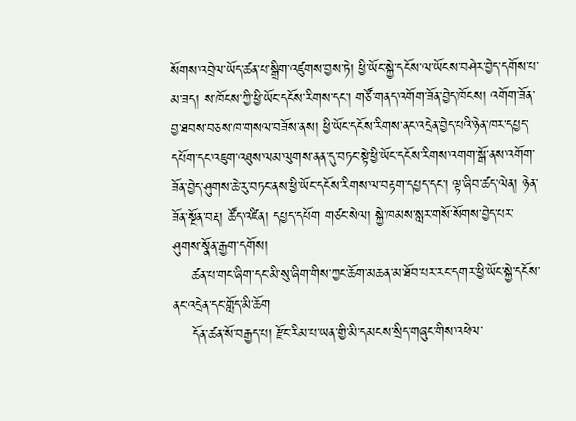སོགས་འབྲེལ་ཡོད་ཚན་པ་སྒྲིག་འཛུགས་བྱས་ཏེ། ཕྱི་ཡོང་སྐྱེ་དངོས་ལ་ཡོངས་བཤེར་བྱེད་དགོས་པ་མ་ཟད། ས་ཁོངས་ཀྱི་ཕྱི་ཡོང་དངོས་རིགས་དང་། གཙོ་གནད་འགོག་ཟོན་བྱེད་ཁོངས། འགོག་ཟོན་བྱ་ཐབས་བཅས་ཁ་གསལ་བཟོས་ནས། ཕྱི་ཡོང་དངོས་རིགས་ནང་འདྲེན་བྱེད་པའི་ཉེན་ཁར་དཔྱད་དཔོག་དང་འཇུག་འཐུས་ལམ་ལུགས་ནན་དུ་བཏང་སྟེ་ཕྱི་ཡོང་དངོས་རིགས་འགག་སྒོ་ནས་འགོག་ཟོན་བྱེད་ཤུགས་ཆེ་རུ་བཏང་ནས་ཕྱི་ཡོང་དངོས་རིགས་ལ་བརྟག་དཔྱད་དང་། ལྟ་ཞིབ་ཚད་ལེན། ཉེན་ཟོན་སྔོན་བརྡ། ཚོད་འཛིན། དཔྱད་དཔོག གཙང་སེལ། སྐྱེ་ཁམས་སླར་གསོ་སོགས་བྱེད་པར་ཤུགས་སྣོན་རྒྱག་དགོས།
    ཚན་པ་གང་ཞིག་དང་མི་སུ་ཞིག་གིས་ཀྱང་ཆོག་མཆན་མ་ཐོབ་པར་རང་དགར་ཕྱི་ཡོང་སྐྱེ་དངོས་ནང་འདྲེན་དང་གློད་མི་ཆོག
    དོན་ཚན་སོ་བརྒྱད་པ། རྫོང་རིམ་པ་ཡན་གྱི་མི་དམངས་སྲིད་གཞུང་གིས་འཕེལ་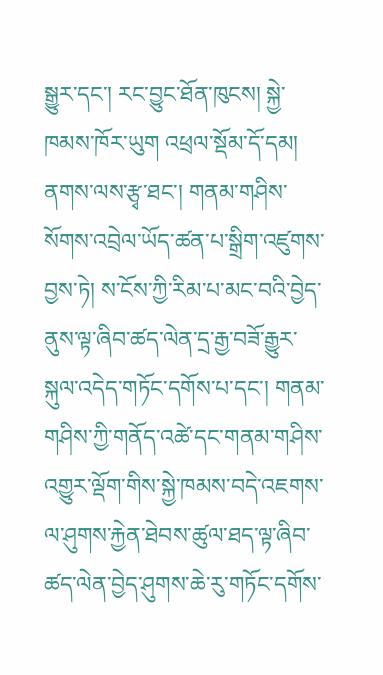སྒྱུར་དང་། རང་བྱུང་ཐོན་ཁུངས། སྐྱེ་ཁམས་ཁོར་ཡུག འཕྲལ་སྡོམ་དོ་དམ། ནགས་ལས་རྩྭ་ཐང་། གནམ་གཤིས་སོགས་འབྲེལ་ཡོད་ཚན་པ་སྒྲིག་འཛུགས་བྱས་ཏེ། ས་ངོས་ཀྱི་རིམ་པ་མང་བའི་བྱེད་ནུས་ལྟ་ཞིབ་ཚད་ལེན་དྲ་རྒྱ་བཟོ་རྒྱུར་སྐུལ་འདེད་གཏོང་དགོས་པ་དང་། གནམ་གཤིས་ཀྱི་གནོད་འཚེ་དང་གནམ་གཤིས་འགྱུར་ལྡོག་གིས་སྐྱེ་ཁམས་བདེ་འཇགས་ལ་ཤུགས་རྐྱེན་ཐེབས་ཚུལ་ཐད་ལྟ་ཞིབ་ཚད་ལེན་བྱེད་ཤུགས་ཆེ་རུ་གཏོང་དགོས་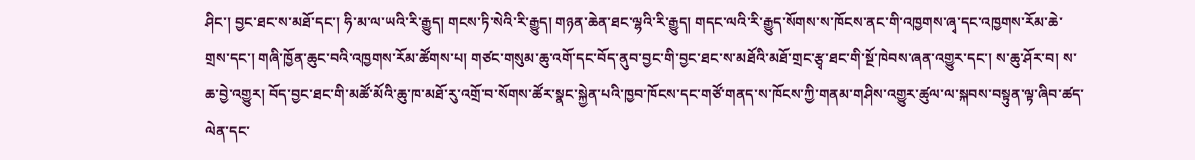ཤིང་། བྱང་ཐང་ས་མཐོ་དང་། ཧི་མ་ལ་ཡའི་རི་རྒྱུད། གངས་ཏི་སེའི་རི་རྒྱུད། གཉན་ཆེན་ཐང་ལྷའི་རི་རྒྱུད། གདང་ལའི་རི་རྒྱུད་སོགས་ས་ཁོངས་ནང་གི་འཁྱགས་ཞྭ་དང་འཁྱགས་རོམ་ཆེ་གྲས་དང་། གཞི་ཁྱོན་ཆུང་བའི་འཁྱགས་རོམ་ཚོགས་པ། གཙང་གསུམ་ཆུ་འགོ་དང་བོད་ནུབ་བྱང་གི་བྱང་ཐང་ས་མཐོའི་མཐོ་གྲང་རྩྭ་ཐང་གི་སྔོ་ཁེབས་ཞན་འགྱུར་དང་། ས་ཆུ་ཤོར་བ། ས་ཆ་བྱེ་འགྱུར། བོད་བྱང་ཐང་གི་མཚོ་མོའི་ཆུ་ཁ་མཐོ་རུ་འགྲོ་བ་སོགས་ཚོར་སྣང་སྐྱེན་པའི་ཁྱབ་ཁོངས་དང་གཙོ་གནད་ས་ཁོངས་ཀྱི་གནམ་གཤིས་འགྱུར་ཚུལ་ལ་སྐབས་བསྟུན་ལྟ་ཞིབ་ཚད་ལེན་དང་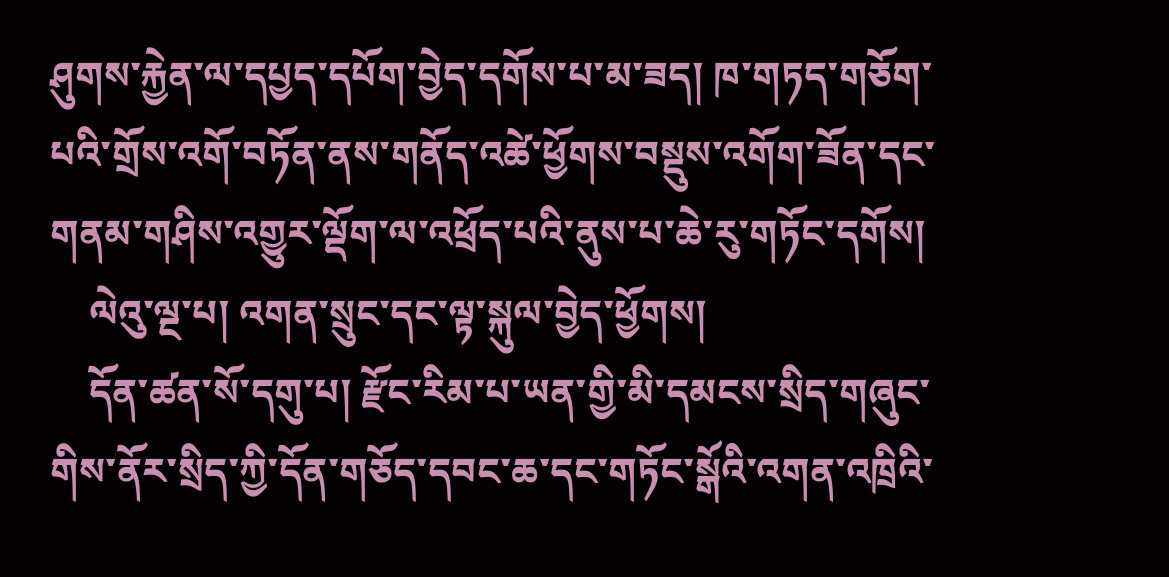ཤུགས་རྐྱེན་ལ་དཔྱད་དཔོག་བྱེད་དགོས་པ་མ་ཟད། ཁ་གཏད་གཅོག་པའི་གྲོས་འགོ་བཏོན་ནས་གནོད་འཚེ་ཕྱོགས་བསྡུས་འགོག་ཟོན་དང་གནམ་གཤིས་འགྱུར་ལྡོག་ལ་འཕྲོད་པའི་ནུས་པ་ཆེ་རུ་གཏོང་དགོས།
    ལེའུ་ལྔ་པ། འགན་སྲུང་དང་ལྟ་སྐུལ་བྱེད་ཕྱོགས།
    དོན་ཚན་སོ་དགུ་པ། རྫོང་རིམ་པ་ཡན་གྱི་མི་དམངས་སྲིད་གཞུང་གིས་ནོར་སྲིད་ཀྱི་དོན་གཅོད་དབང་ཆ་དང་གཏོང་སྒོའི་འགན་འཁྲིའི་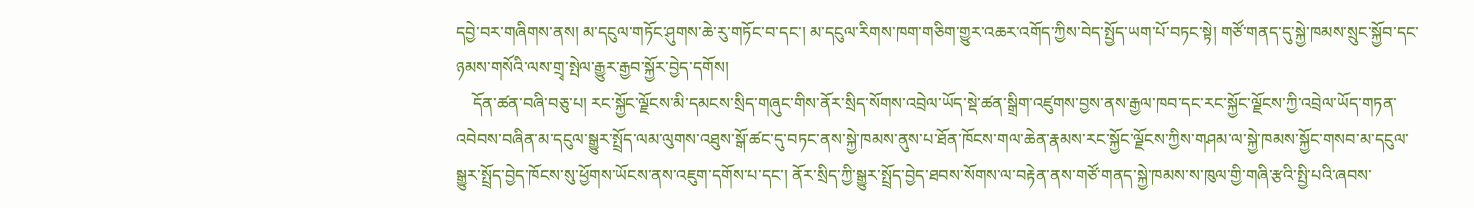དབྱེ་བར་གཞིགས་ནས། མ་དངུལ་གཏོང་ཤུགས་ཆེ་རུ་གཏོང་བ་དང་། མ་དངུལ་རིགས་ཁག་གཅིག་གྱུར་འཆར་འགོད་ཀྱིས་བེད་སྤྱོད་ཡག་པོ་བཏང་སྟེ། གཙོ་གནད་དུ་སྐྱེ་ཁམས་སྲུང་སྐྱོབ་དང་ཉམས་གསོའི་ལས་གྲྭ་སྤེལ་རྒྱུར་རྒྱབ་སྐྱོར་བྱེད་དགོས།
    དོན་ཚན་བཞི་བཅུ་པ། རང་སྐྱོང་ལྗོངས་མི་དམངས་སྲིད་གཞུང་གིས་ནོར་སྲིད་སོགས་འབྲེལ་ཡོད་སྡེ་ཚན་སྒྲིག་འཛུགས་བྱས་ནས་རྒྱལ་ཁབ་དང་རང་སྐྱོང་ལྗོངས་ཀྱི་འབྲེལ་ཡོད་གཏན་འབེབས་བཞིན་མ་དངུལ་སྒྱུར་སྤྲོད་ལམ་ལུགས་འཐུས་སྒོ་ཚང་དུ་བཏང་ནས་སྐྱེ་ཁམས་ནུས་པ་ཐོན་ཁོངས་གལ་ཆེན་རྣམས་རང་སྐྱོང་ལྗོངས་ཀྱིས་གཤམ་ལ་སྐྱེ་ཁམས་སྐྱོང་གསབ་མ་དངུལ་སྒྱུར་སྤྲོད་བྱེད་ཁོངས་སུ་ཕྱོགས་ཡོངས་ནས་འཇུག་དགོས་པ་དང་། ནོར་སྲིད་ཀྱི་སྒྱུར་སྤྲོད་བྱེད་ཐབས་སོགས་ལ་བརྟེན་ནས་གཙོ་གནད་སྐྱེ་ཁམས་ས་ཁུལ་གྱི་གཞི་རྩའི་སྤྱི་པའི་ཞབས་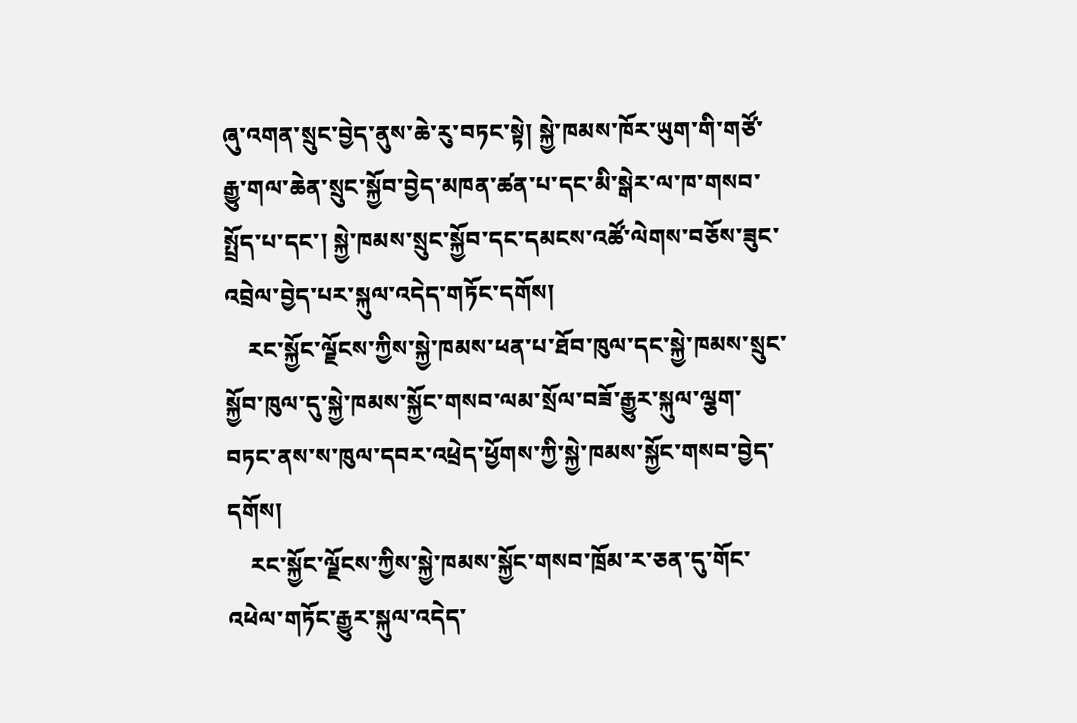ཞུ་འགན་སྲུང་བྱེད་ནུས་ཆེ་རུ་བཏང་སྟེ། སྐྱེ་ཁམས་ཁོར་ཡུག་གི་གཙོ་རྒྱུ་གལ་ཆེན་སྲུང་སྐྱོབ་བྱེད་མཁན་ཚན་པ་དང་མི་སྒེར་ལ་ཁ་གསབ་སྤྲོད་པ་དང་། སྐྱེ་ཁམས་སྲུང་སྐྱོབ་དང་དམངས་འཚོ་ལེགས་བཅོས་ཟུང་འབྲེལ་བྱེད་པར་སྐུལ་འདེད་གཏོང་དགོས།
    རང་སྐྱོང་ལྗོངས་ཀྱིས་སྐྱེ་ཁམས་ཕན་པ་ཐོབ་ཁུལ་དང་སྐྱེ་ཁམས་སྲུང་སྐྱོབ་ཁུལ་དུ་སྐྱེ་ཁམས་སྐྱོང་གསབ་ལམ་སྲོལ་བཟོ་རྒྱུར་སྐུལ་ལྕག་བཏང་ནས་ས་ཁུལ་དབར་འཕྲེད་ཕྱོགས་ཀྱི་སྐྱེ་ཁམས་སྐྱོང་གསབ་བྱེད་དགོས།
    རང་སྐྱོང་ལྗོངས་ཀྱིས་སྐྱེ་ཁམས་སྐྱོང་གསབ་ཁྲོམ་ར་ཅན་དུ་གོང་འཕེལ་གཏོང་རྒྱུར་སྐུལ་འདེད་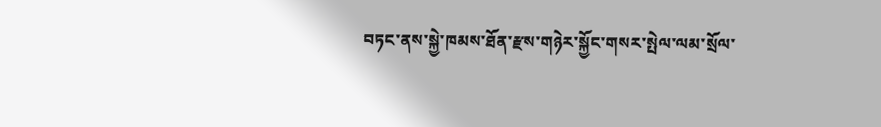བཏང་ནས་སྐྱེ་ཁམས་ཐོན་རྫས་གཉེར་སྐྱོང་གསར་སྤེལ་ལམ་སྲོལ་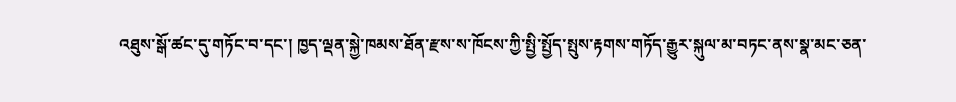འཐུས་སྒོ་ཚང་དུ་གཏོང་བ་དང་། ཁྱད་ལྡན་སྐྱེ་ཁམས་ཐོན་རྫས་ས་ཁོངས་ཀྱི་སྤྱི་སྤྱོད་སྤུས་རྟགས་གཏོད་རྒྱུར་སྐུལ་མ་བཏང་ནས་སྣ་མང་ཅན་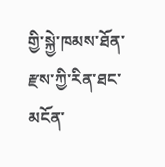གྱི་སྐྱེ་ཁམས་ཐོན་རྫས་ཀྱི་རིན་ཐང་མངོན་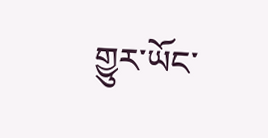གྱུར་ཡོང་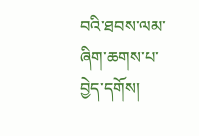བའི་ཐབས་ལམ་ཞིག་ཆགས་པ་བྱེད་དགོས།